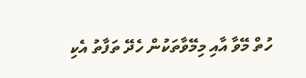ހުތް މޭވާ އާއި މިމޭވާތަކުން ހެދޭ ތަފާތު އެކި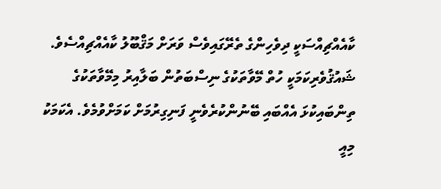ކާއެއްޗިއްސަކީ ދިވެހިންގެ ތެރޭގައިވެސް ވަރަށް މަޤްބޫލު ކާއެއްޗިއްސެވެ. ޝައުޤުވެރިކަމަކީ ހުތް މޭވާތަކުގެ ނިސްބަތުން ބަލާއިރު މިމޭވާތަކުގެ ތިންބައިކުޅަ އެއްބައި ބޭނުންކުރެވެނީ ފަނިގިރުމަށް ކަމަށްވުމެވެ. އެކަމަކު މިއީ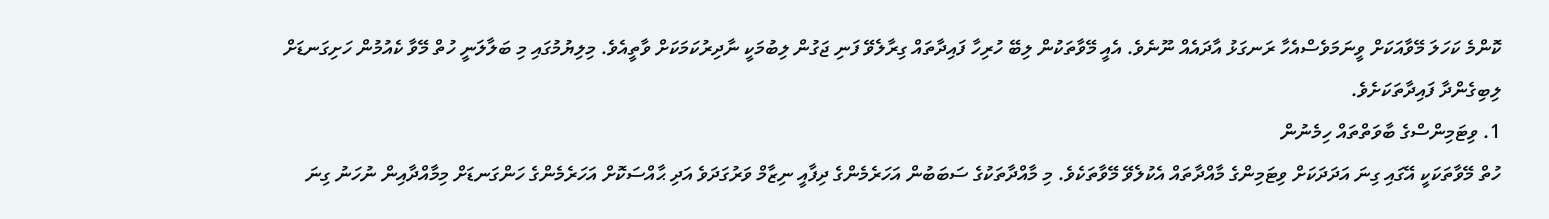ކޮންމެ ކަހަލަ މޭވާއަކަށް ވީނަމަވެސްއެހާ ރަނގަޅު އާދައެއް ނޫނެވެ. އެއީ މޭވާތަކުން ލިބޭ ހުރިހާ ފައިދާތައް ގިރާލެވޭ ފަނި ޖަގުން ލިބުމަކީ ނާދިރުކަމަކަށް ވާތީއެވެ. މިލިޔުމުގައި މި ބަލާލަނީ ހުތް މޭވާ ކެއުމުން ހަށިގަނޑަށް ލިބިގެންދާ ފައިދާތަކަށެވެ.
1. ވިޓަމިންސްގެ ބާވަތްތައް ހިމެނުން
ހުތް މޭވާތަކަކީ އޭގައި ގިނަ އަދަދަކަށް ވިޓަމިންގެ މާއްދާތައް އެކުލެވޭ މޭވާތަކެވެ. މި މާއްދާތަކުގެ ސަބަބުން އަހަރެމެންގެ ދިފާއީ ނިޒާމް ވަރުގަދަވެ އަދި ޙާއްސަކޮށް އަހަރެމެންގެ ހަންގަނޑަށް މިމާއްދާއިން ނުހަނު ގިނަ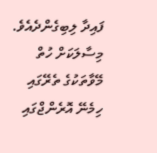ފައިދާ ލިބިގެންދެއެވެ. މިސާލަކަށް ހުތް މޭވާތަކުގެ ތެރޭގައި ހިމެނޭ އޮރެންޖްގައި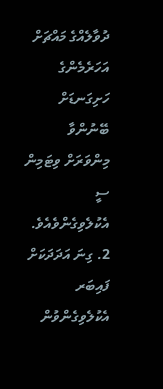ދުވާލެއްގެ މައްޗަށް އަހަރެމެންގެ ހަށިގަނޑަށް ބޭނުންވާ މިންވަރަށް ވިޓަމިން ސީ އެކުލެވިގެންވެއެވެ.
2. ގިނަ އަދަދަކަށް ފައިބަރ އެކުލެވިގެންވުން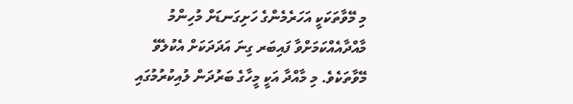މި މޭވާތަކަކީ އަހަރެމެންގެ ހަށިގަނޑަށް މުހިންމު މާއްދާއެއްކަމަށްވާ ފައިބަރ ގިނަ އަދަދަކަށް އެކުލެވޭ މޭވާތަކެވެ. މި މާއްދާ އަކީ މީހާގެ ބަރުދަން ލުއިކުރުމުގައި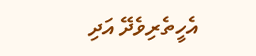އެހީތެރިވެދޭ އަދި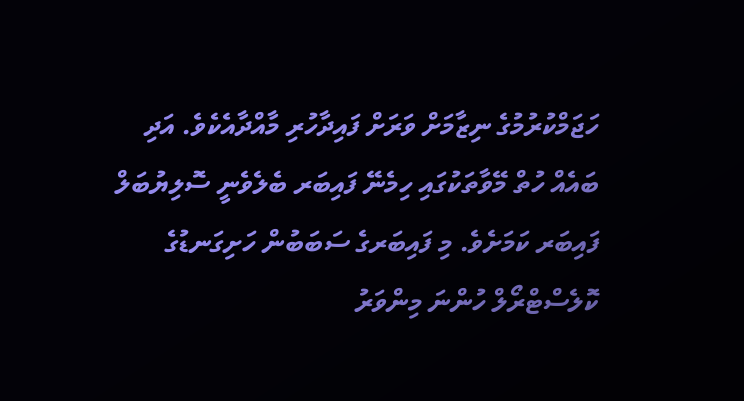ހަޖަމްކުރުމުގެ ނިޒާމަށް ވަރަށް ފައިދާހުރި މާއްދާއެކެވެ. އަދި ބައެއް ހުތް މޭވާތަކުގައި ހިމެނޭ ފައިބަރ ބެލެވެނީ ސޮލިޔުބަލް ފައިބަރ ކަމަށެވެ. މި ފައިބަރގެ ސަބަބުން ހަށިގަނޑުގެ ކޮލެސްޓްރޯލް ހުންނަ މިންވަރު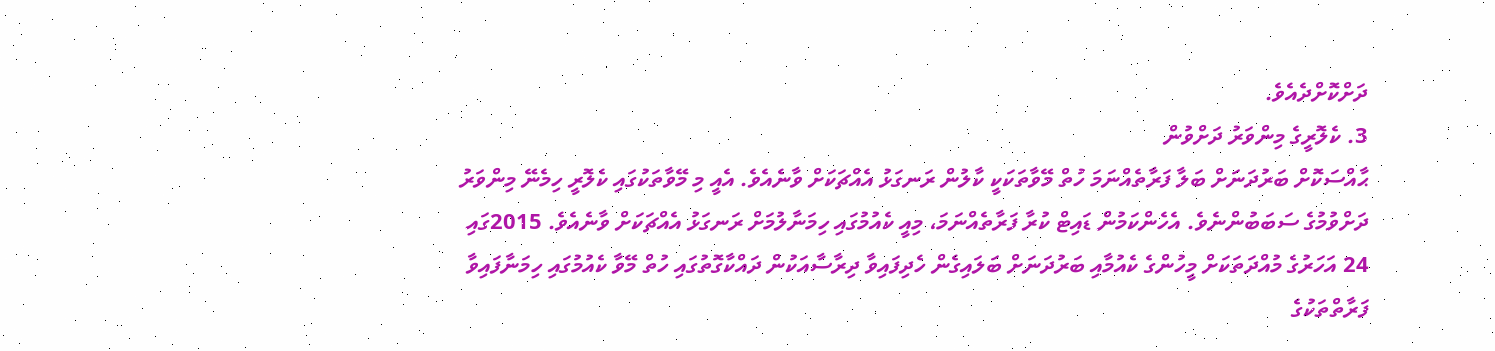ދަށްކޮށްދެއެވެ.
3. ކެލޮރީގެ މިންވަރު ދަށްވުން
ޙާއްސަކޮށް ބަރުދަނަށް ބަލާ ފަރާތެއްނަމަ ހުތް މޭވާތަކަކީ ކާލުން ރަނގަޅު އެއްޗަކަށް ވާނެއެވެ. އެއީ މި މޭވާތަކުގައި ކެލޮރީ ހިމެނޭ މިންވަރު ދަށްވުމުގެ ސަބަބުންނެވެ. އެހެންކަމުން ޑައިޓް ކުރާ ފަރާތެއްނަމަ، މިއީ ކެއުމުގައި ހިމަނާލުމަށް ރަނގަޅު އެއްޗަކަށް ވާނެއެވެ. 2015ގައި 24 އަހަރުގެ މުއްދަތަކަށް މީހުންގެ ކެއުމާއި ބަރުދަނަށް ބަލައިގެން ހެދިފައިވާ ދިރާސާއަކުން ދައްކާގޮތުގައި ހުތް މޭވާ ކެއުމުގައި ހިމަނާފައިވާ ފަރާތްތަކުގެ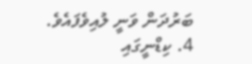ބަރުދަން ވަނީ ލުއިވެފައެވެ.
4. ކިޑްނީގައި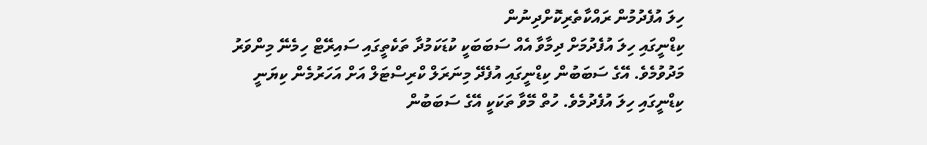ހިލަ އުފެދުމުން ރައްކާތެރިކޮށްދިނުން
ކިޑްނީގައި ހިލަ އުފެދުމަށް ދިމާވާ އެއް ސަބަބަކީ ކުޑަކަމުދާ ތަކެތީގައި ސައިރޭޓް ހިމެނޭ މިންވަރު މަދުވުމެވެ. އޭގެ ސަބަބުން ކިޑްނީގައި އުފެދޭ މިނަރަލް ކްރިސްޓަލް އަށް އަހަރުމެން ކިޔަނީ ކިޑްނީގައި ހިލަ އުފެދުމެވެ. ހުތް މޭވާ ތަކަކީ އޭގެ ސަބަބުން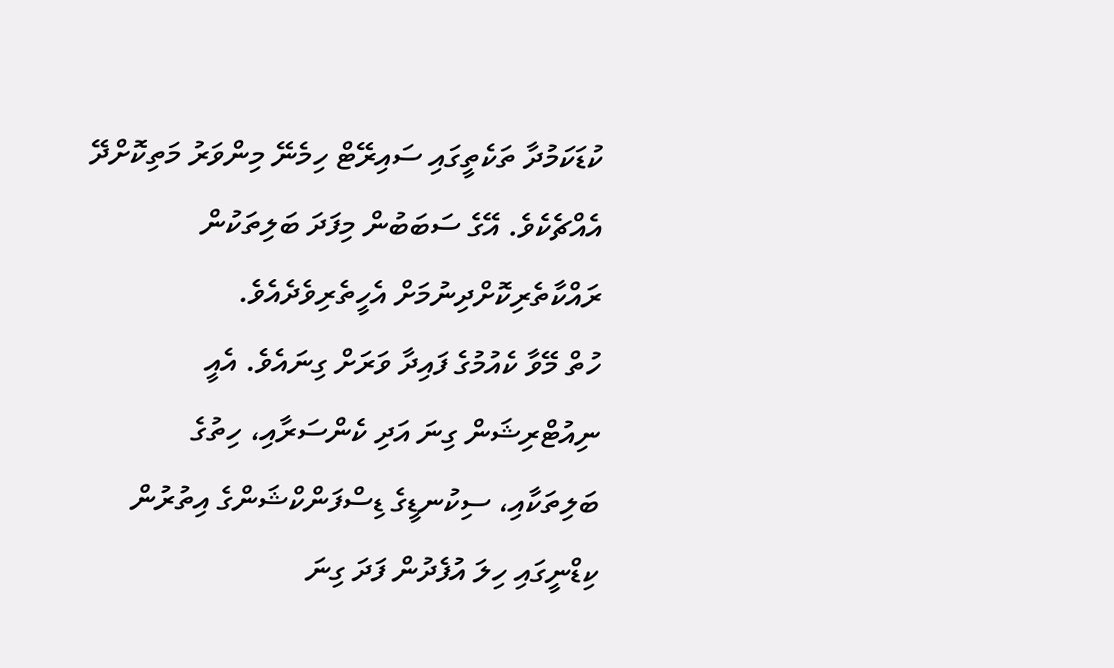ކުޑަކަމުދާ ތަކެތީގައި ސައިރޭޓް ހިމެނޭ މިންވަރު މަތިކޮށްދޭ އެއްޗެކެވެ. އޭގެ ސަބަބުން މިފަދަ ބަލިތަކުން ރައްކާތެރިކޮށްދިނުމަށް އެހީތެރިވެދެއެވެ.
ހުތް މޭވާ ކެއުމުގެ ފައިދާ ވަރަށް ގިނައެވެ. އެއީ ނިއުޓްރިޝަން ގިނަ އަދި ކެންސަރާއި، ހިތުގެ ބަލިތަކާއި، ސިކުނޑީގެ ޑިސްފަންކްޝަންގެ އިތުރުން ކިޑްނީގައި ހިލަ އުފެދުން ފަދަ ގިނަ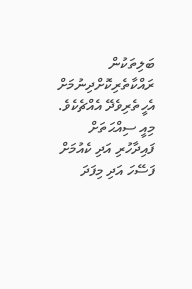ބަލިތަކުން ރައްކާތެރިކޮށްދިނުމަށް އެހީތެރިވެދޭ އެއްޗެކެވެ. މިއީ ސިއްޙަތަށް ފައިދާހުރި އަދި ކެއުމަށް ފަސޭހަ އަދި މިފަދަ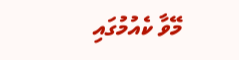މޭވާ ކެއުމުގައި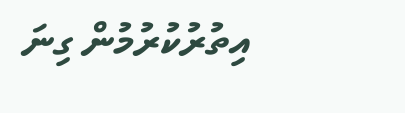އިތުރުކުރުމުން ގިނަ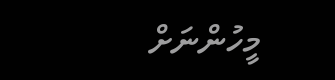މީހުންނަށް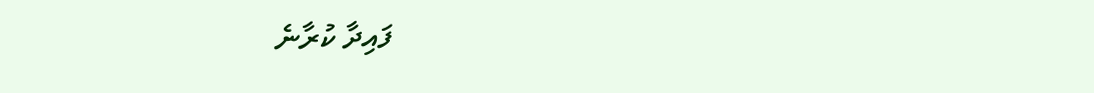ފައިދާ ކުރާނެ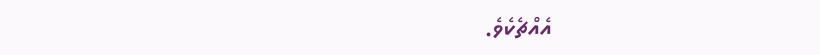އެއްޗެކެވެ.